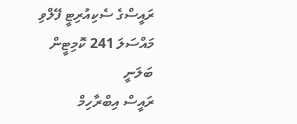ރައީސްގެ ސެކިއުރިޓީ ފޭލްވި މައްސަލަ 241 ކޮމިޓީން ބަލަނީ
ރައީސް އިބްރާހިމް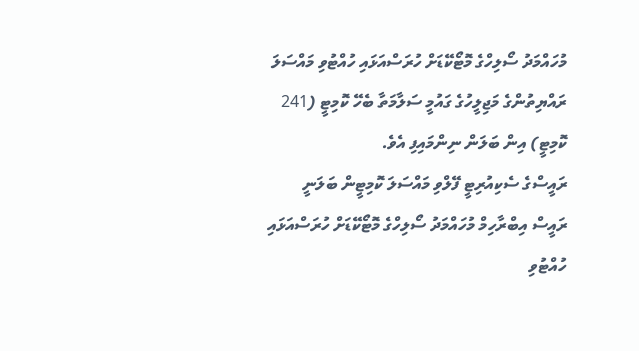މުހައްމަދު ސޯލިހްގެ މޮޓޯކޭޑަށް ހުރަސްއަޅައި ހުއްޓުވި މައްސަލަ ރައްޔިތުންގެ މަޖިލީހުގެ ގައުމީ ސަލާމަތާ ބެހޭ ކޮމިޓީ (241 ކޮމިޓީ) އިން ބަލަން ނިންމައިފި އެވެ.
ރައީސްގެ ސެކިއުރިޓީ ފޭލްވި މައްސަލަ ކޮމިޓީން ބަލަނީ
ރައީސް އިބްރާހިމް މުހައްމަދު ސޯލިހްގެ މޮޓޯކޭޑަށް ހުރަސްއަޅައި ހުއްޓުވި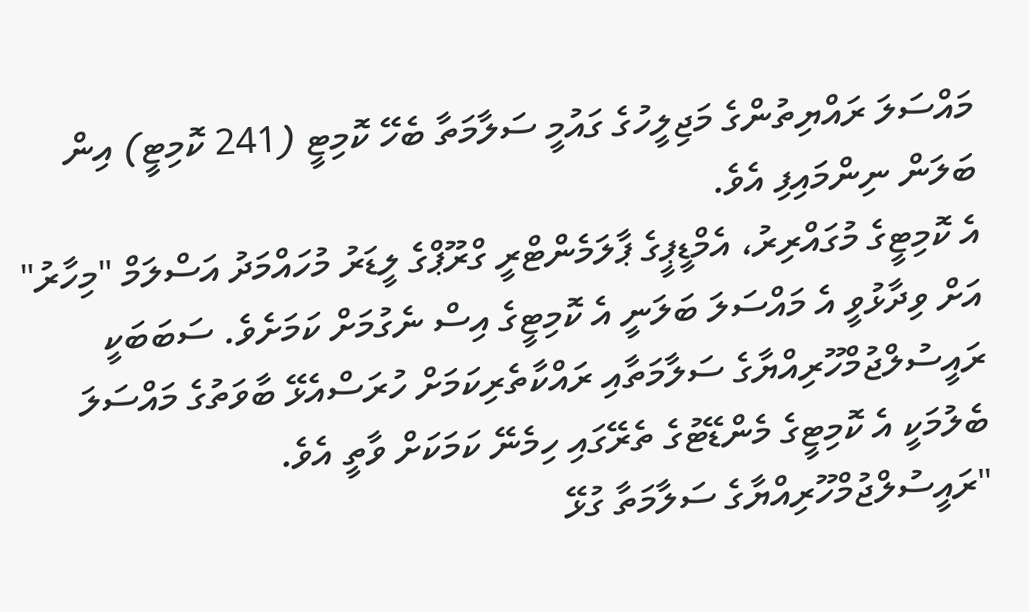މައްސަލަ ރައްޔިތުންގެ މަޖިލީހުގެ ގައުމީ ސަލާމަތާ ބެހޭ ކޮމިޓީ (241 ކޮމިޓީ) އިން ބަލަން ނިންމައިފި އެވެ.
އެ ކޮމިޓީގެ މުގައްރިރު، އެމްޑީޕީގެ ޕާލަމެންޓްރީ ގްރޫޕްގެ ލީޑަރު މުހައްމަދު އަސްލަމް "މިހާރު" އަށް ވިދާޅުވީ އެ މައްސަލަ ބަލަނީ އެ ކޮމިޓީގެ އިސް ނެގުމަށް ކަމަށެވެ. ސަބަބަކީ ރައީސުލްޖުމްހޫރިއްޔާގެ ސަލާމަތާއި ރައްކާތެރިކަމަށް ހުރަސްއެޅޭ ބާވަތުގެ މައްސަލަ ބެލުމަކީ އެ ކޮމިޓީގެ މެންޑޭޓުގެ ތެރޭގައި ހިމެނޭ ކަމަކަށް ވާތީ އެވެ.
"ރައީސުލްޖުމްހޫރިއްޔާގެ ސަލާމަތާ ގުޅޭ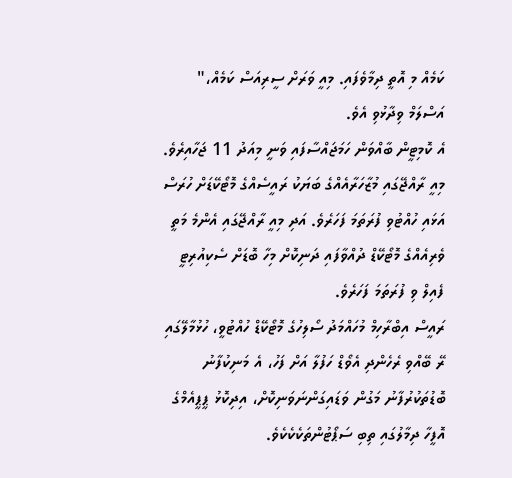ކަމެއް މި އޮތީ ދިމާވެފައި. މިއީ ވަރަށް ސީރިއަސް ކަމެއް،" އަސްލަމް ވިދާޅުވި އެވެ.
އެ ކޮމިޓީން ބާއްވަން ހަމަޖައްސާފައި ވަނީ މިއަދު 11 ޖަހާއިރެވެ.
މިއީ ރާއްޖޭގައި މުޒާހަރާއެއްގެ ބަޔަކު ރައީސެއްގެ މޮޓޯކޭޑަށް ހުރަސް އަޅައި ހުއްޓުވި ފުރަތަމަ ފަހަރެވެ. އަދި މިއީ ރާއްޖޭގައި އެންމެ މަތީ ވެރިއެއްގެ މޮޓޯކޭޑް ދުއްވާފައި ދަނިކޮށް މިހާ ބޮޑަށް ސެކިއުރިޓީ ފެއިލް ވި ފުރަތަމަ ފަހަރެވެ.
ރައީސް އިބްރާހިމް މުހައްމަދު ސޯލިހުގެ މޮޓޯކޭޑް ހުއްޓުވީ، ހުޅުމާލޭގައި ރޭ ބޭއްވި ރެހެންދި އެވޯޑް ހަފުލާ އަށް ފަހު، އެ މަނިކުފާނު ބޮޑުތަކުރުފާނު މަގުން ވަޑައިގަންނަވަނިކޮށް، އިދިކޮޅު ޕީޕީއެމްގެ އޮފީހާ ދިމާލުގައި ތިބި ސަޕޯޓުންތަކެކެކެވެ.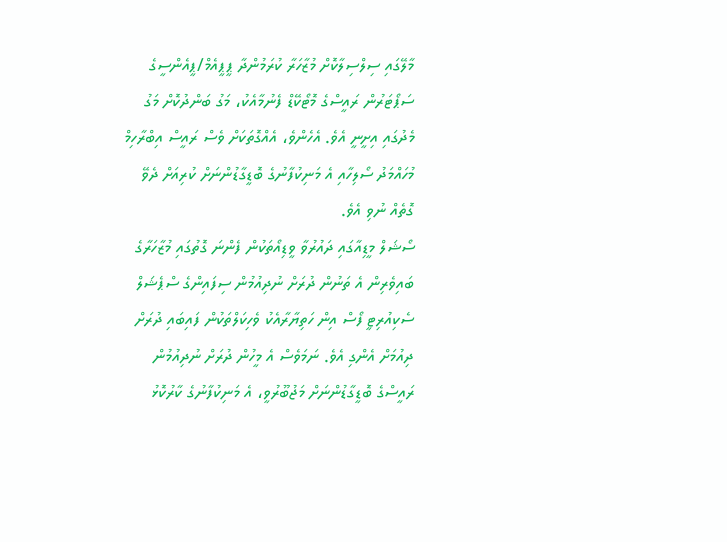މާލޭގައި ސިލްސިލާކޮށް މުޒާހަރާ ކުރަމުންދާ ޕީޕީއެމް/ޕީއެންސީގެ ސަޕޯޓަރުން ރައީސްގެ މޮޓޯކޭޑް ފެނުމާއެކު، މަގު ބަންދުކޮށް މަގު މެދުގައި އިށީނީ އެވެ. އެހެންވެ، އެއްގޮތަކަށް ވެސް ރައީސް އިބްރާހިމް މުހައްމަދު ސޯލިހާއި އެ މަނިކުފާނުގެ ބޮޑީގާޑުންނަށް ކުރިއަށް ދެވޭ ގޮތެއް ނުވި އެވެ.
ސޯޝަލް މީޑިއާގައި ދައުރުވާ ވީޑިއޯތަކުން ފެންނަ ގޮތުގައި މުޒާހަރާގެ ބައިވެރިން އެ ތަނުން ދުރަށް ނުދިއުމުން ސިފައިންގެ ސްޕެޝަލް ސެކިއުރިޓީ ފޯސް އިން ހަތިޔާރާއެކު ވެހިކަލްތަކުން ފައިބައި ދުރަށް ދިއުމަށް އެންގި އެވެ. ނަމަވެސް އެ މީހުން ދުރަށް ނުދިއުމުން ރައީސްގެ ބޮޑީގާޑުންނަށް މަޖުބޫރުވީ، އެ މަނިކުފާނުގެ ކާރުކޮޅު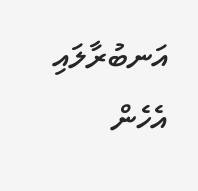އަނބުރާލައި އެހެން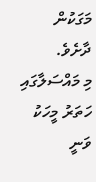މަގަކުން ދާށެވެ.
މި މައްސަލާގައި ހަތަރު މީހަކު ވަނީ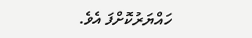ހައްޔަރުކޮށްފަ އެވެ.